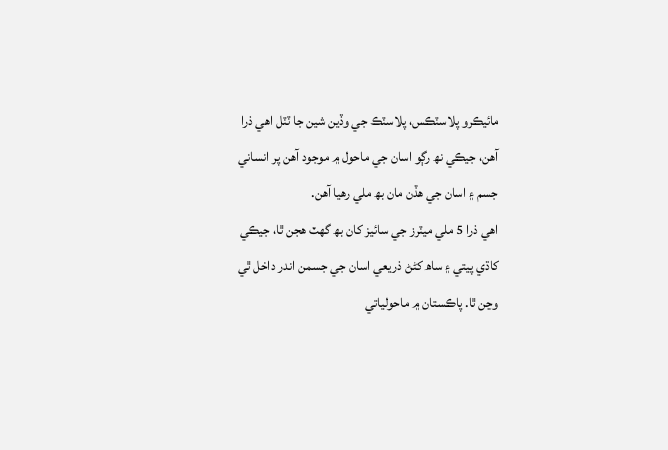مائيڪرو پلاسٽڪس، پلاسٽڪ جي وڏين شين جا ٽٽل اھي ذرا آھن، جيڪي نھ رڳو اسان جي ماحول ۾ موجود آھن پر انساني جسم ۽ اسان جي ھڏن مان بھ ملي رھيا آھن.
اھي ذرا 5 ملي ميٽرز جي سائيز کان بھ گھٽ ھجن ٿا، جيڪي کاڌي پيتي ۽ ساھ کڻڻ ذريعي اسان جي جسمن اندر داخل ٿي وڃن ٿا. پاڪستان ۾ ماحولياتي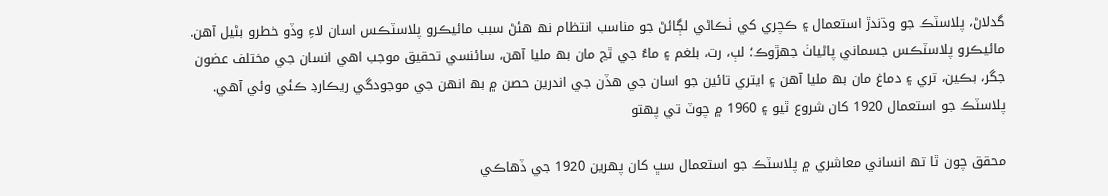گدلاڻ، پلاسٽڪ جو وڌندڙ استعمال ۽ ڪچري کي ٺڪاڻي لڳائڻ جو مناسب انتظام نھ ھئڻ سبب مائيڪرو پلاسٽڪس اسان لاءِ وڏو خطرو بڻيل آھن.
مائيڪرو پلاسٽڪس جسماني پاڻياٺ جھڙوڪ؛ لٻ، رت، بلغم ۽ ماءُ جي ٿڃ مان بھ مليا آھن، سائنسي تحقيق موجب اھي انسان جي مختلف عضون جگر، بڪين، تري ۽ دماغ مان بھ مليا آھن ۽ ايتري تائين جو اسان جي ھڏن جي اندرين حصن ۾ بھ انھن جي موجودگي ريڪارڊ ڪئي وئي آھي.
پلاسٽڪ جو استعمال 1920 کان شروع ٿيو ۽ 1960 ۾ چوٽ تي پھتو

محقق چون ٿا تھ انساني معاشري ۾ پلاسٽڪ جو استعمال سڀ کان پھرين 1920 جي ڏھاڪي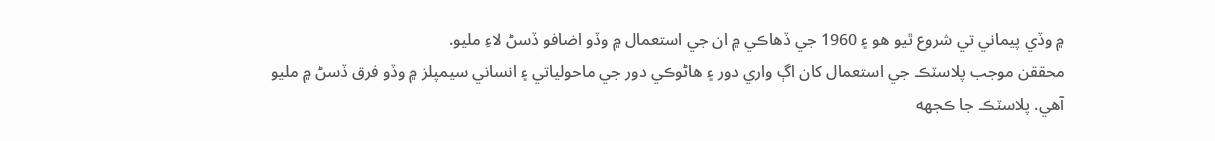۾ وڏي پيماني تي شروع ٿيو ھو ۽ 1960 جي ڏھاڪي ۾ ان جي استعمال ۾ وڏو اضافو ڏسڻ لاءِ مليو.
محققن موجب پلاسٽڪ جي استعمال کان اڳ واري دور ۽ ھاڻوڪي دور جي ماحولياتي ۽ انساني سيمپلز ۾ وڏو فرق ڏسڻ ۾ مليو آھي. پلاسٽڪ جا ڪجهه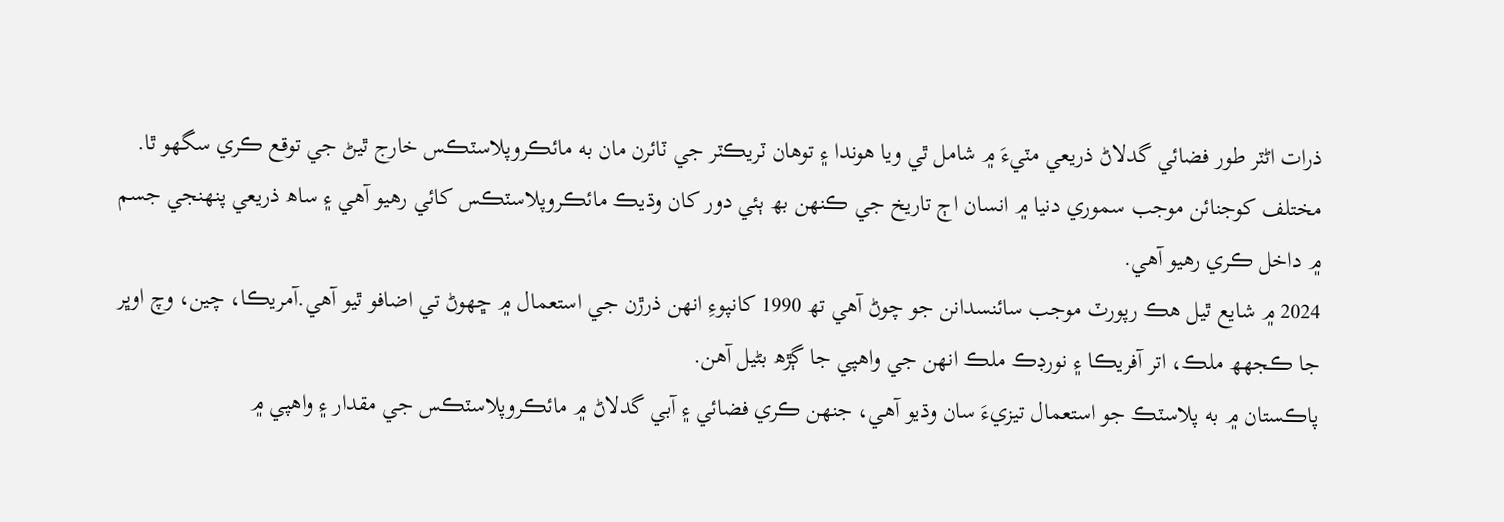ذرات اڻٽر طور فضائي گدلاڻ ذريعي مٽيءَ ۾ شامل ٿي ويا هوندا ۽ توهان ٽريڪٽر جي ٽائرن مان به مائڪروپلاسٽڪس خارج ٿيڻ جي توقع ڪري سگھو ٿا.
مختلف کوجنائن موجب سموري دنيا ۾ انسان اڄ تاريخ جي ڪنھن بھ ٻئي دور کان وڌيڪ مائڪروپلاسٽڪس کائي رھيو آھي ۽ ساھ ذريعي پنھنجي جسم ۾ داخل ڪري رھيو آھي.
2024 ۾ شايع ٿيل ھڪ رپورٽ موجب سائنسدانن جو چوڻ آھي تھ 1990 کانپوءِ انھن ذرڙن جي استعمال ۾ ڇھوڻ تي اضافو ٿيو آھي.آمريڪا، چين، وچ اوڀر جا ڪجھھ ملڪ، اتر آفريڪا ۽ نورڊڪ ملڪ انھن جي واھپي جا ڳڙھ بڻيل آھن.
پاڪستان ۾ به پلاسٽڪ جو استعمال تيزيءَ سان وڌيو آهي، جنهن ڪري فضائي ۽ آبي گدلاڻ ۾ مائڪروپلاسٽڪس جي مقدار ۽ واھپي ۾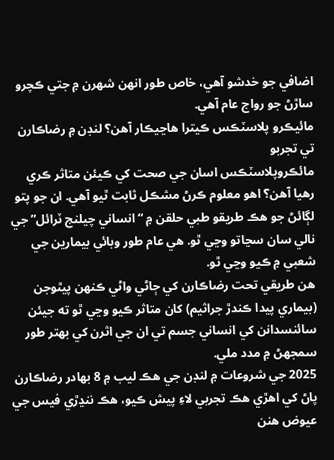اضافي جو خدشو آهي، خاص طور انھن شهرن ۾ جتي ڪچرو ساڙڻ جو رواج عام آهي.
مائيڪرو پلاسٽڪس ڪيترا ھاڃيڪار آھن؟ لنڊن ۾ رضاڪارن تي تجربو
مائڪروپلاسٽڪس اسان جي صحت کي ڪيئن متاثر ڪري رهيا آهن؟ اهو معلوم ڪرڻ مشڪل ثابت ٿيو آهي. ان جو پتو لڳائڻ جو هڪ طريقو طبي حلقن ۾ “انساني چيلنج ٽرائل” جي نالي سان سڃاتو وڃي ٿو. هي عام طور وبائي بيمارين جي شعبي ۾ ڪيو وڃي ٿو.
ھن طريقي تحت رضاڪارن کي ڄاڻي واڻي ڪنهن پيٿوجن (بيماري پيدا ڪندڙ جراثيم) کان متاثر ڪيو وڃي ٿو ته جيئن سائنسدانن کي انساني جسم تي ان جي اثرن کي بهتر طور سمجهڻ ۾ مدد ملي.
2025 جي شروعات ۾ لنڊن جي ھڪ ليب ۾ 8 بھادر رضاڪارن پاڻ کي اھڙي ھڪ تجربي لاءِ پيش ڪيو، ھڪ ننڍڙي فيس جي عيوض ھنن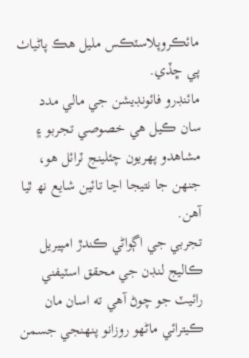مائڪروپلاسٽڪس مليل ھڪ پاڻياٺ پي ڇڏي.
مائنڊرو فائونڊيشن جي مالي مدد سان ڪيل هي خصوصي تجربو ۽ مشاھدو پھريون چئلينج ٽرائل ھو، جنھن جا نتيجا اڃا تائين شايع نھ ٿيا آھن.
تجربي جي اڳواڻي ڪندڙ امپيريل ڪاليج لنڊن جي محقق اسٽيفني رائيٽ جو چوڻ آهي ته اسان مان ڪيترائي ماڻهو روزانو پنهنجي جسمن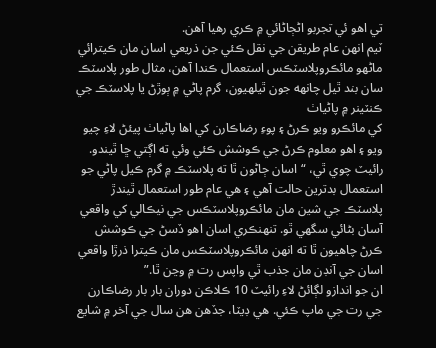تي اهو ئي تجربو اڻڄاڻائي ۾ ڪري رهيا آهن.
ٽيم انهن عام طريقن جي نقل ڪئي جن ذريعي اسان مان ڪيترائي ماڻهو مائڪروپلاسٽڪس استعمال ڪندا آهن، مثال طور پلاسٽڪ سان بند ٿيل چانهه جون ٿيلهيون، گرم پاڻي ۾ ٻوڙڻ يا پلاسٽڪ جي ڪنٽينر ۾ پاڻياٺ
کي مائڪرو ويو ڪرڻ ۽ پوءِ رضاڪارن کي اها پاڻياٺ پيئڻ لاءِ چيو ويو ۽ اهو معلوم ڪرڻ جي ڪوشش ڪئي وئي ته اڳتي ڇا ٿيندو.
رائيٽ چوي ٿي، “اسان ڄاڻون ٿا ته پلاسٽڪ ۾ گرم ڪيل پاڻي جو استعمال بدترين حالت آھي ۽ هي عام طور استعمال ٿيندڙ پلاسٽڪ جي شين مان مائڪروپلاسٽڪس جي نيڪالي کي واقعي آسان بڻائي سگهي ٿو. تنهنڪري اسان اهو ڏسڻ جي ڪوشش ڪرڻ چاهيون ٿا ته انهن مائڪروپلاسٽڪس مان ڪيترا ذرڙا واقعي اسان جي آنڊن مان جذب ٿي واپس رت ۾ وڃن ٿا.”
ان جو اندازو لڳائڻ لاءِ رائيٽ 10 ڪلاڪن دوران بار بار رضاڪارن جي رت جي ماپ ڪئي. هي ڊيٽا، جڏهن هن سال جي آخر ۾ شايع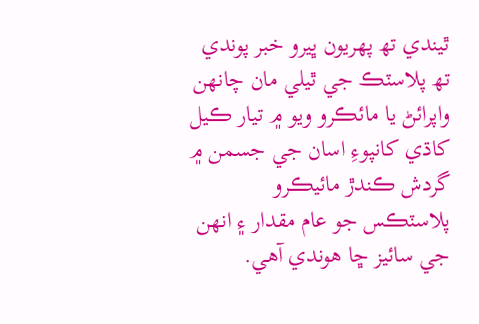ٿيندي تھ پھريون ڀيرو خبر پوندي تھ پلاسٽڪ جي ٿيلي مان چانھن واپرائڻ يا مائڪرو ويو ۾ تيار ڪيل کاڌي کانپوءِ اسان جي جسمن ۾ گردش ڪندڙ مائيڪرو پلاسٽڪس جو عام مقدار ۽ انھن جي سائيز ڇا ھوندي آھي.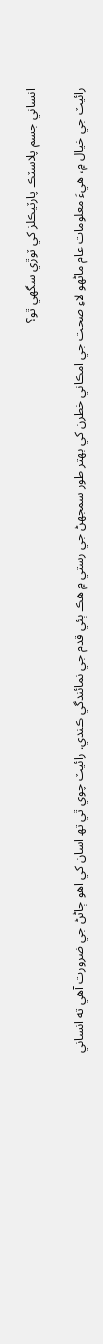انساني جسم پلاسٽڪ پارٽيڪلز کي ٽوڙي سگھي ٿو؟

رائيٽ جي خيال ۾، هيءَ معلومات عام ماڻهو لاءِ صحت جي امڪاني خطرن کي بهتر طور سمجهڻ جي رستي ۾ هڪ ٻئي قدم جي نمائندگي ڪندي. رائيٽ چوي ٿي تھ اسان کي اهو ڄاڻڻ جي ضرورت آهي ته انساني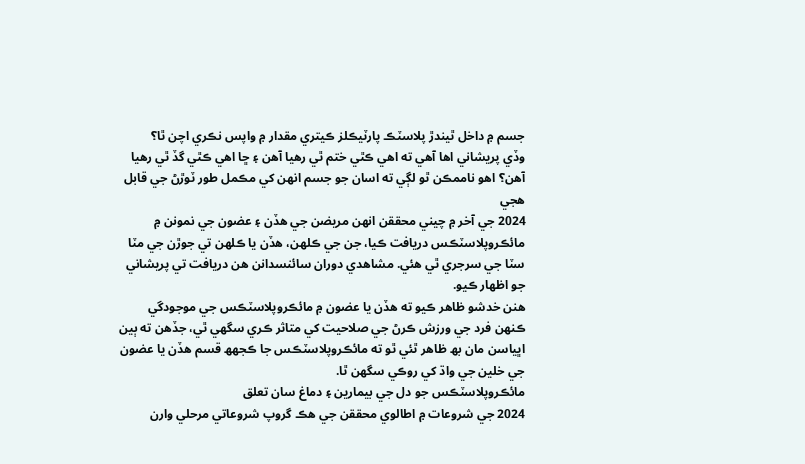جسم ۾ داخل ٿيندڙ پلاسٽڪ پارٽيڪلز ڪيتري مقدار ۾ واپس نڪري اچن ٿا؟
وڏي پريشاني اها آهي ته اهي ڪٿي ختم ٿي رهيا آهن ۽ ڇا اهي ڪٿي گڏ ٿي رهيا آهن؟ اهو ناممڪن ٿو لڳي ته اسان جو جسم انهن کي مڪمل طور ٽوڙڻ جي قابل هجي
2024 جي آخر ۾ چيني محققن انهن مريضن جي هڏن ۽ عضون جي نمونن ۾ مائڪروپلاسٽڪس دريافت ڪيا، جن جي ڪلهن، هڏن يا ڪلهن تي جوڙن جي مٽا سٽا جي سرجري ٿي هئي. مشاھدي دوران سائنسدانن هن دريافت تي پريشاني جو اظهار ڪيو.
ھنن خدشو ظاھر ڪيو ته هڏن يا عضون ۾ مائڪروپلاسٽڪس جي موجودگي ڪنهن فرد جي ورزش ڪرڻ جي صلاحيت کي متاثر ڪري سگهي ٿي، جڏهن ته ٻين اڀياسن مان بھ ظاهر ٿئي ٿو ته مائڪروپلاسٽڪس جا ڪجھھ قسم هڏن يا عضون جي خلين جي واڌ کي روڪي سگھن ٿا.
مائڪروپلاسٽڪس جو دل جي بيمارين ۽ دماغ سان تعلق
2024 جي شروعات ۾ اطالوي محققن جي هڪ گروپ شروعاتي مرحلي وارن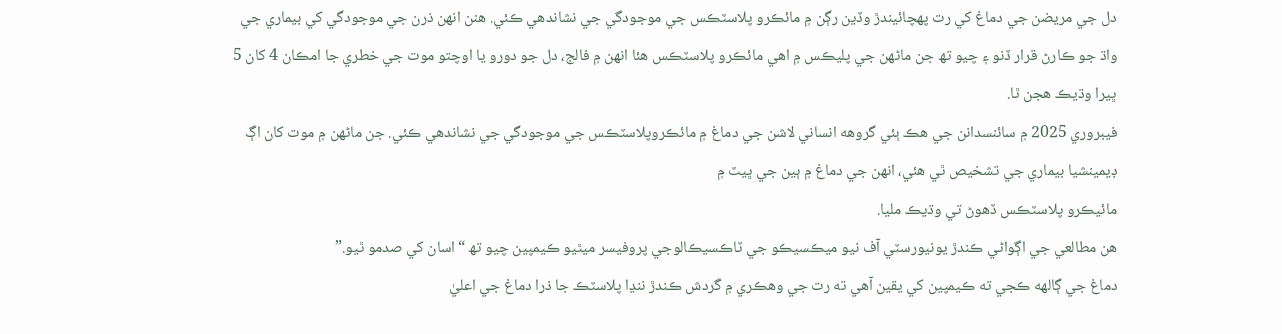دل جي مريضن جي دماغ کي رت پھچائيندڙ وڏين رڳن ۾ مائڪرو پلاسٽڪس جي موجودگي جي نشاندھي ڪئي. ھنن انھن ذرن جي موجودگي کي بيماري جي واڌ جو ڪارڻ قرار ڏنو ۽ چيو تھ جن ماڻھن جي پليڪس ۾ اھي مائڪرو پلاسٽڪس ھئا انھن ۾ فالج، دل جو دورو يا اوچتو موت جي خطري جا امڪان 4 کان 5 ڀيرا وڌيڪ ھجن ٿا.
فيبروري 2025 ۾ سائنسدانن جي هڪ ٻئي گروهه انساني لاشن جي دماغ ۾ مائڪروپلاسٽڪس جي موجودگي جي نشاندهي ڪئي. جن ماڻهن ۾ موت کان اڳ ڊيمينشيا بيماري جي تشخيص ٿي هئي، انهن جي دماغ ۾ ٻين جي ڀيٽ ۾
مائيڪرو پلاسٽڪس ڏھوڻ تي وڌيڪ مليا.
هن مطالعي جي اڳواڻي ڪندڙ يونيورسٽي آف نيو ميڪسيڪو جي ٽاڪسيڪالوجي پروفيسر ميٿيو ڪيمپين چيو تھ “اسان کي صدمو ٿيو.”
دماغ جي ڳالهه ڪجي ته ڪيمپين کي يقين آهي ته رت جي وهڪري ۾ گردش ڪندڙ ننڍا پلاسٽڪ جا ذرا دماغ جي اعليٰ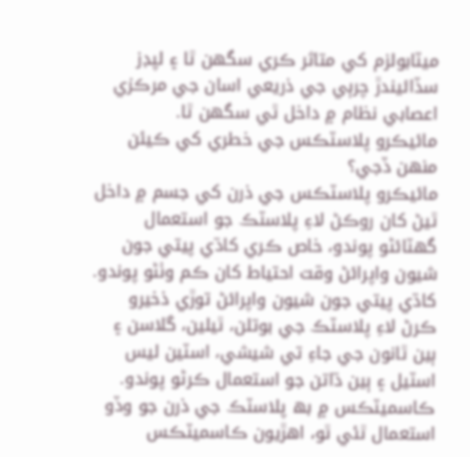ميٽابولزم کي متاثر ڪري سگهن ٿا ۽ لپڊز سڏائيندڙ چرٻي جي ذريعي اسان جي مرڪزي اعصابي نظام ۾ داخل ٿي سگهن ٿا.
مائيڪرو پلاسٽڪس جي خطري کي ڪيئن منھن ڏجي؟
مائيڪرو پلاسٽڪس جي ذرن کي جسم ۾ داخل ٿيڻ کان روڪڻ لاءِ پلاسٽڪ جو استعمال گھٽائڻو پوندو، خاص ڪري کاڌي پيتي جون شيون واپرائڻ وقت احتياط کان ڪم وٺڻو پوندو.
کاڌي پيتي جون شيون واپرائڻ توڙي ذخيرو ڪرڻ لاءِ پلاسٽڪ جي بوتلن، ٿيلين، گلاسن ۽ ٻين ٿانون جي جاءِ تي شيشي، اسٽين ليس اسٽيل ۽ ٻين ڌاتن جو استعمال ڪرڻو پوندو. ڪاسميٽڪس ۾ بھ پلاسٽڪ جي ذرن جو وڏو استعمال ٿئي ٿو، اھڙيون ڪاسميٽڪس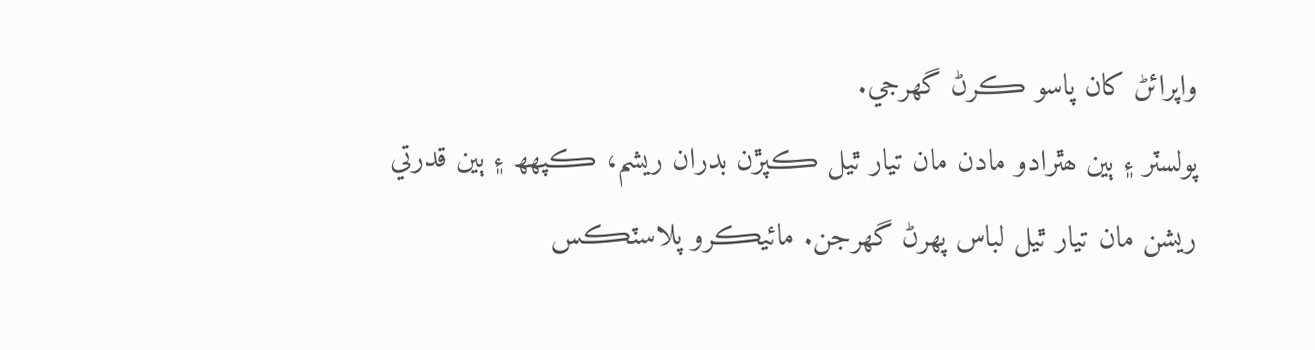واپرائڻ کان پاسو ڪرڻ گھرجي.
پولسٽر ۽ ٻين ھٿرادو مادن مان تيار ٿيل ڪپڙن بدران ريشم، ڪپھھ ۽ ٻين قدرتي ريشن مان تيار ٿيل لباس پھرڻ گھرجن. مائيڪرو پلاسٽڪس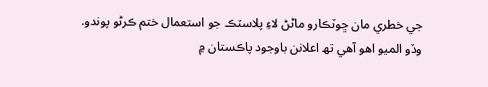جي خطري مان ڇوٽڪارو ماڻڻ لاءِ پلاسٽڪ جو استعمال ختم ڪرڻو پوندو.
وڏو الميو اھو آھي تھ اعلانن باوجود پاڪستان ۾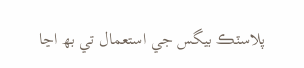پلاسٽڪ بيگس جي استعمال تي بھ اڃا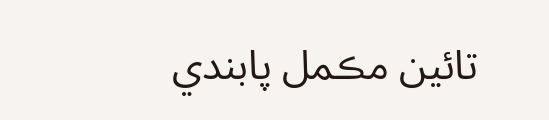تائين مڪمل پابندي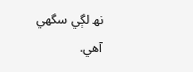نھ لڳي سگھي آھي.